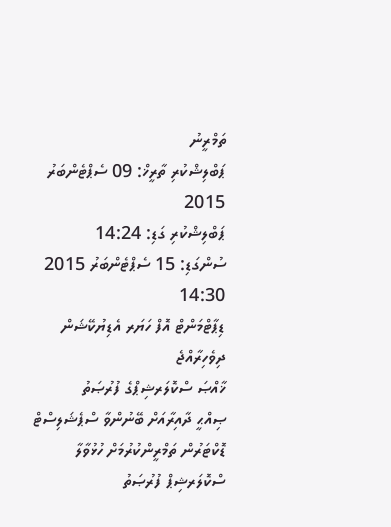ތަމްރީނު
ޕަބްލިޝްކުރި ތާރީޚް: 09 ސެޕްޓެންބަރު 2015
ޕަބްލިޝްކުރި ގަޑި: 14:24
ސުންގަޑި: 15 ސެޕްޓެންބަރު 2015 14:30
ޑިޕާޓްމަންޓް އޮފް ހަޔަރ އެޑިޔުކޭޝަން
ދިވެހިރާއްޖެ
ޚާއްޞަ ސްކޮލަރޝިޕްގެ ފުރުޞަތު
ޞިއްޙީ ދާއިރާއަށް ބޭނުންވާ ސްޕެޝަލިސްޓް ޑޮކްޓަރުން ތަމްރީންކުރުމަށް ހުޅުވާލާ ސްކޮލަރޝިޕް ފުރުޞަތު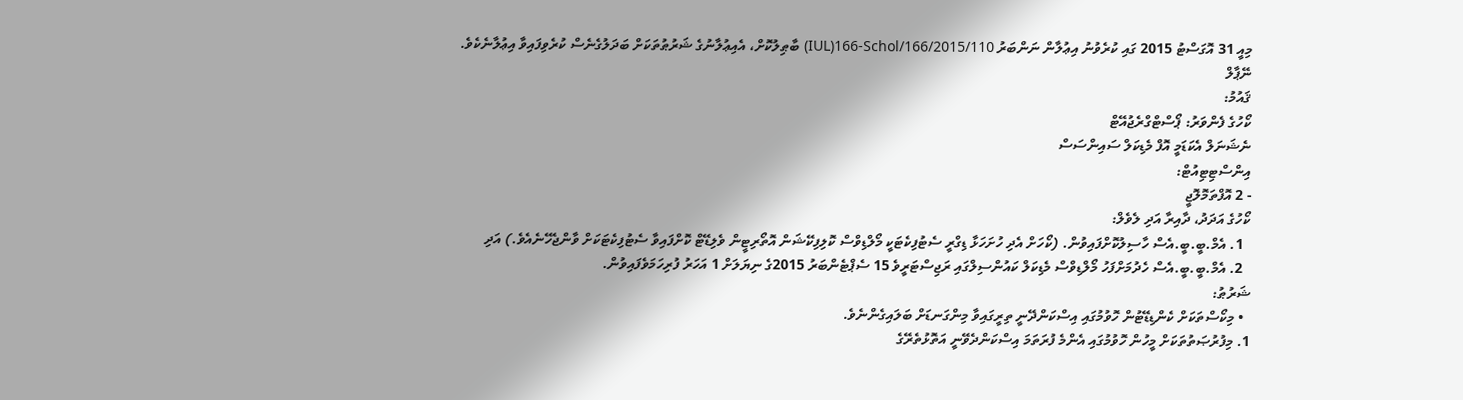މިއީ 31 އޮގަސްޓު 2015 ގައި ކުރެވުނު އިޢުލާން ނަންބަރު 110/IUL)166-Schol/166/2015) ބާޠިލުކޮށް، އެއިޢުލާނުގެ ޝަރުޠުތަކަށް ބަދަލުގެނެސް ކުރެވިފައިވާ އިޢުލާނެކެވެ.
ނޭޕާލް
ޤައުމު:
ކޯހުގެ ފެންވަރު: ޕޯސްޓްގްރެޖުއޭޓް
ނެޝަނަލް އެކަޑަމީ އޮފް މެޑިކަލް ސައިންސަސް
އިންސްޓިޓިއުޓް:
- 2 އޮފްތަމޮލޮޖީ
ކޯހުގެ އަދަދު، ދާއިރާ އަދި ލެވެލް:
  1. އެމް.ބީ.ބީ.އެސް ހާސިލުކޮށްފައިވުން. (ކޯހަށް އެދި ހުށަހަޅާ ޑިގްރީ ސެޓުފިކެޓަކީ މޯލްޑިވްސް ކޮލިފިކޭޝަން އޮތޯރިޓީން ވެލިޑޭޓް ކޮށްފައިވާ ސެޓުފިކެޓަކަށް ވާންޖެހޭނެއެވެ.) އަދި
  2. އެމް.ބީ.ބީ.އެސް ހެދުމަށްފަހު މޯލްޑިވްސް މެޑިކަލް ކައުންސިލްގައި ރަޖިސްޓަރީވެ 15 ސެޕްޓެންބަރު 2015ގެ ނިޔަލަށް 1 އަހަރު ފުރިހަމަވެފައިވުން.
ޝަރުޠު:
  • މިކޯސްތަކަށް ކެންޑިޑޭޓުން ހޮވުމުގައި އިސްކަންދޭނީ ތިރީގައިވާ މިންގަނޑަށް ބަލައިގެންނެވެ.
1. މިފުރުޞަތުތަކަށް މީހުން ހޮވުމުގައި އެންމެ ފުރަތަމަ އިސްކަންދެވޭނީ އަތޮޅުތެރޭގެ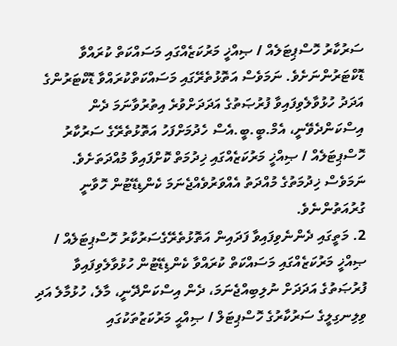ސަރުކާރު ހޮސްޕިޓަލެއް / ޞިއްޚީ މަރުކަޒެއްގައި މަސައްކަތް ކުރައްވާ ޑޮކްޓަރުންނަށެވެ. ނަމަވެސް އަތޮޅުތެރޭގައި މަސައްކަތްކުރައްވާ ޑޮކްޓަރުންގެ އަދަދު ހުޅުވާލެވިފައިވާ ފުރުޞަތުގެ އަދަދަށްވުރެ އިތުރުވާނަމަ ދެން އިސްކަންދެވޭނީ، އެމް.ބީ.ބީ.އެސް ހެދުމަށްފަހު އަތޮޅުތެރޭގެ ސަރުކާރު ހޮސްޕިޓަލެއް / ޞިއްޚީ މަރުކަޒެއްގައި ޚިދުމަތް ކޮށްފައިވާ މުއްދަތަށެވެ. ނަމަވެސް ޚިދުމަތުގެ މުއްދަތު އެއްވަރުވެއްޖެނަމަ ކެންޑިޑޭޓުން ހޮވާނީ ގުރުއަތުންނެވެ.
2. މަތީގައި ދެންނެވިފައިވާ ފަދައިން އަތޮޅުތެރޭގެސަރުކާރު ހޮސްޕިޓަލެއް / ޞިއްޚީ މަރުކަޒެއްގައި މަސައްކަތް ކުރައްވާ ކެންޑިޑޭޓުން ހުޅުވާލެވިފައިވާ ފުރުޞަތުގެ އަދަދަށް ނުލިބިއްޖެނަމަ، ދެން އިސްކަންދޭނީ، މާލެ، ހުޅުމާލެ އަދި ވިލިނގިލީގެ ސަރުކާރުގެ ހޮސްޕިޓަލް / ޞިއްޙީ މަރުކަޒުތަކުގައި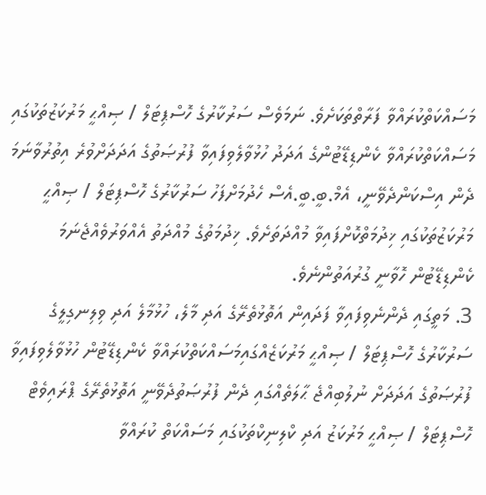މަސައްކަތްކުރައްވާ ފަރާތްތަކަށެވެ. ނަމަވެސް ސަރުކާރުގެ ހޮސްޕިޓަލް / ޞިއްޙީ މަރުކަޒުތަކުގައި މަސައްކަތްކުރައްވާ ކެންޑިޑޭޓުންގެ އަދަދު ހުޅުވާލެވިފައިވާ ފުރުޞަތުގެ އަދަދަށްވުރެ އިތުރުވާނަމަ ދެން އިސްކަންދެވޭނީ، އެމް.ބީ.ބީ.އެސް ހެދުމަށްފަހު ސަރުކާރުގެ ހޮސްޕިޓަލް / ޞިއްޙީ މަރުކަޒުތަކުގައި ޚިދުމަތްކޮށްފައިވާ މުއްދަތަށެވެ. ޚިދުމަތުގެ މުއްދަތު އެއްވަރުވެއްޖެނަމަ ކެންޑިޑޭޓުން ހޮވާނީ ގުރުއަތުންނެވެ.
3. މަތީގައި ދެންނެވިފައިވާ ފަދައިން އަތޮޅުތެރޭގެ އަދި މާލެ، ހުޅުމާލެ އަދި ވިލިނގިލީގެ ސަރުކާރުގެ ހޮސްޕިޓަލް / ޞިއްޙީ މަރުކަޒެއްގައިމަސައްކަތްކުރައްވާ ކެންޑިޑޭޓުން ހުޅުވާލެވިފައިވާ ފުރުޞަތުގެ އަދަދަށް ނުލުބިއްޖެ ޙާލަތެއްގައި ދެން ފުރުޞަތުދެވޭނީ އަތޮޅުތެރޭގެ ޕްރައިވެޓް ހޮސްޕިޓަލް / ޞިއްޙީ މަރުކަޒު އަދި ކްލިނިކްތަކުގައި މަސައްކަތް ކުރައްވާ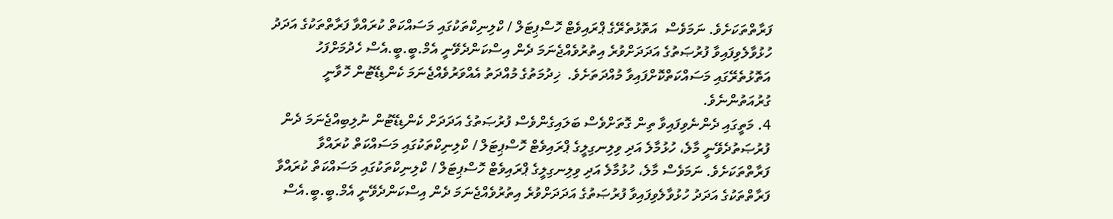ފަރާތްތަކަށެވެ. ނަމަވެސް  އަތޮޅުތެރޭގެ ޕްރައިވެޓް ހޮސްޕިޓަލް / ކްލިނިކްތަކުގައި މަސައްކަތް ކުރައްވާ ފަރާތްތަކުގެ އަދަދު ހުޅުވާލެވިފައިވާ ފުރުޞަތުގެ އަދަދަށްވުރެ އިތުރުވެއްޖެނަމަ ދެން އިސްކަންދެވޭނީ އެމް.ބީ.ބީ.އެސް ހެދުމަށްފަހު އަތޮޅުތެރޭގައި މަސައްކަތްކޮށްފައިވާ މުއްދަތަށެވެ.  ޚިދުމަތުގެ މުއްދަތު އެއްވަރުވެއްޖެނަމަ ކެންޑިޑޭޓުން ހޮވާނީ ގުރުއަތުންނެވެ.
4. މަތީގައި ދެންނެވިފައިވާ ތިން ގޮތަށްވެސް ބަލައިގެންވެސް ފުރުޞަތުގެ އަދަދަށް ކެންޑިޑޭޓުން ނުލިބިއްޖެނަމަ ދެން ފުރުޞަތުދެވޭނީ މާލެ، ހުޅުމާލެ އަދި ވިލިނގިލީގެ ޕްރައިވެޓް ހޮސްޕިޓަލް / ކްލިނިކްތަކުގައި މަސައްކަތް ކުރައްވާ ފަރާތްތަކަށެވެ. ނަމަވެސް މާލެ، ހުޅުމާލެ އަދި ވިލިނގިލީގެ ޕްރައިވެޓް ހޮސްޕިޓަލް / ކްލިނިކްތަކުގައި މަސައްކަތް ކުރައްވާ ފަރާތްތަކުގެ އަދަދު ހުޅުވާލެވިފައިވާ ފުރުޞަތުގެ އަދަދަށްވުރެ އިތުރުވެއްޖެނަމަ ދެން އިސްކަންދެވޭނީ އެމް.ބީ.ބީ.އެސް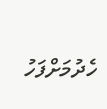ހެދުމަށްފަހު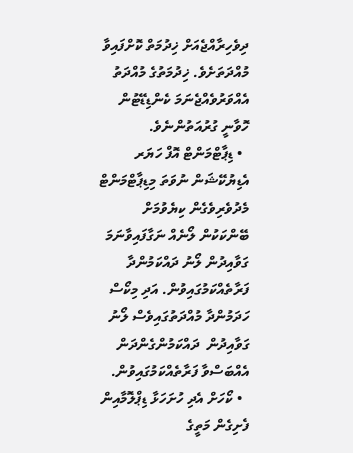ދިވެހިރާއްޖެއަށް ޚިދުމަތް ކޮށްފައިވާ މުއްދަތަށެވެ. ޚިދުމަތުގެ މުއްދަތު އެއްވަރުވެއްޖެނަމަ ކެންޑިޑޭޓުން ހޮވާނީ ގުރުއަތުންނެވެ.
  • ޑިޕާޓްމަންޓް އޮފް ހަޔަރ އެޑިޔުކޭޝަން ނުވަތަ މިޑިޕާޓްމަންޓް މެދުވެރިވެގެން ކިޔެވުމަށް ބޭންކަކުން ލޯނެއް ނަގާފައިވާނަމަ ގަވާއިދުން ލޯނު ދައްކަމުންދާ ފަރާތެއްކަމުގައިވުން. އަދި މިކޯސް ހަދަމުންދާ މުއްދަތުގައިވެސް ލޯނު ގަވާއިދުން  ދައްކަމުންގެންދަން އެއްބަސްވާ ފަރާތެއްކަމުގައިވުން.
  • ކޯހަށް އެދި ހުށަހަޅާ ޑިޕްލޮމާއިން ފެށިގެން މަތީގެ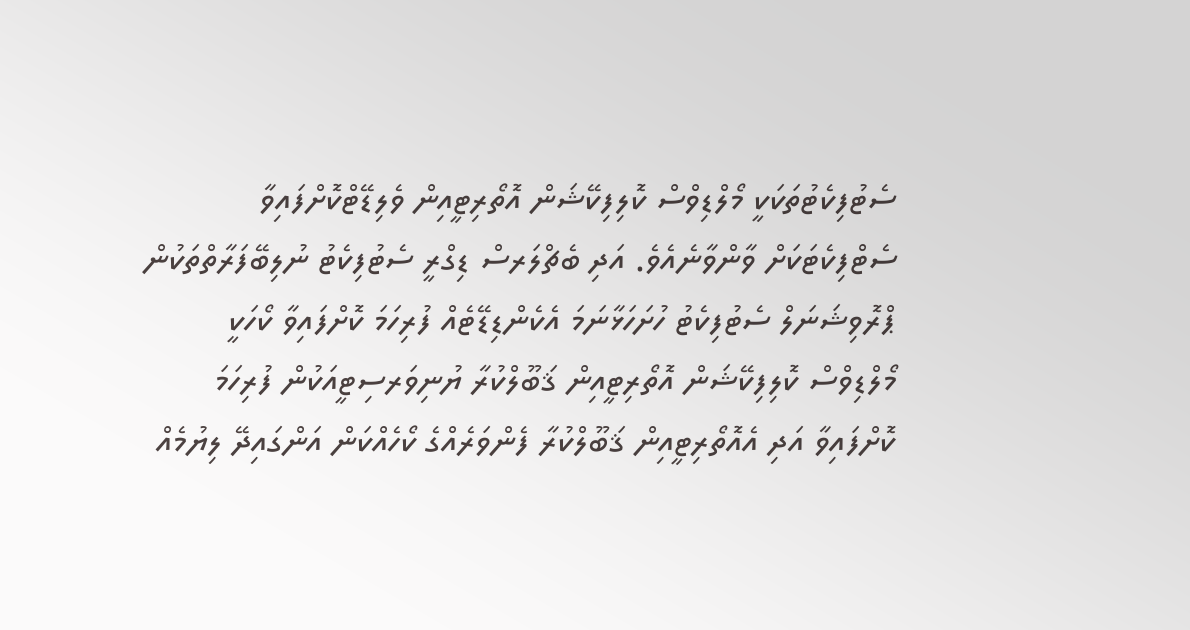ސެޓުފިކެޓުތަކަކީ މޯލްޑިވްސް ކޮލިފިކޭޝަން އޮތޯރިޓީއިން ވެލިޑޭޓްކޮށްފައިވާ ސެޓްފިކެޓަކަށް ވާންވާނެއެވެ. އަދި ބެޗްލަރސް ޑިގްރީ ސެޓުފިކެޓު ނުލިބޭފަރާތްތަކުން ޕްރޮވިޝަނަލް ސެޓުފިކެޓު ހުށަހަޅާނަމަ އެކެންޑިޑޭޓެއް ފުރިހަމަ ކޮށްފައިވާ ކޯހަކީ މޯލްޑިވްސް ކޮލިފިކޭޝަން އޮތޯރިޓީއިން ޤަބޫލްކުރާ ޔުނިވަރސިޓީއަކުން ފުރިހަމަ ކޮށްފައިވާ އަދި އެއޮތޯރިޓީއިން ޤަބޫލްކުރާ ފެންވަރެއްގެ ކޯހެއްކަން އަންގައިދޭ ލިޔުމެއް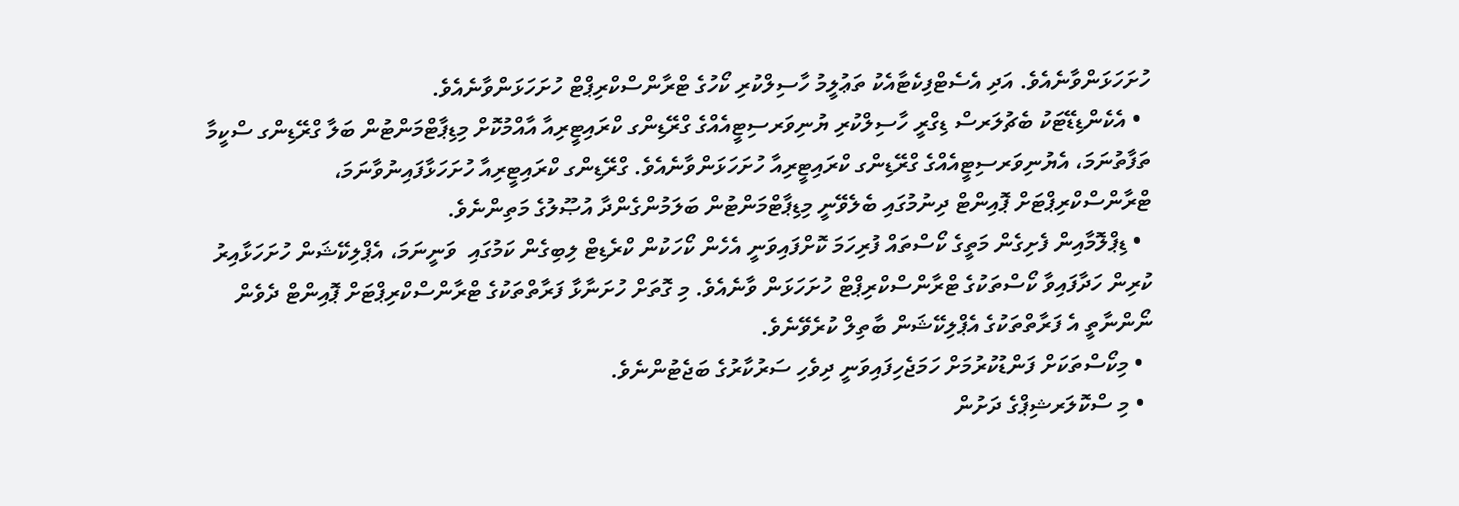ހުށަހަޅަންވާނެއެވެ. އަދި އެސެޓްފިކެޓާއެކު ތަޢުލީމު ހާސިލްކުރި ކޯހުގެ ޓްރާންސްކްރިޕްޓް ހުށަހަޅަންވާނެއެވެ.
  • އެކެންޑިޑޭޓަކު ބެޗުލަރސް ޑިގްރީ ހާސިލްކުރި ޔުނިވަރސިޓީއެއްގެ ގްރޭޑިންގ ކްރައިޓީރިއާ އާއްމުކޮށް މިޑިޕާޓްމަންޓުން ބަލާ ގްރޭޑިންގ ސްކީމާ ތަފާތުނަމަ، އެޔުނިވަރސިޓީއެއްގެ ގްރޭޑިންގ ކްރައިޓީރިއާ ހުށަހަޅަންވާނެއެވެ. ގްރޭޑިންގ ކްރައިޓީރިއާ ހުށަހަޅާފައިނުވާނަމަ، ޓްރާންސްކްރިޕްޓަށް ޕޮއިންޓް ދިނުމުގައި ބެލެވޭނީ މިޑިޕާޓްމަންޓުން ބަލަމުންގެންދާ އުޞޫލުގެ މަތިންނެވެ.
  • ޑިޕްލޮމާއިން ފެށިގެން މަތީގެ ކޯސްތައް ފުރިހަމަ ކޮށްފައިވަނީ އެހެން ކޯހަކުން ކްރެޑިޓް ލިބިގެން ކަމުގައި  ވަނީނަމަ، އެޕްލިކޭޝަން ހުށަހަޅާއިރު ކުރިން ހަދާފައިވާ ކޯސްތަކުގެ ޓްރާންސްކްރިޕްޓް ހުށަހަޅަން ވާނެއެވެ. މި ގޮތަށް ހުށަނާޅާ ފަރާތްތަކުގެ ޓްރާންސްކްރިޕްޓަށް ޕޮއިންޓް ދެވެން ނޯންނާތީ އެ ފަރާތްތަކުގެ އެޕްލިކޭޝަން ބާތިލް ކުރެވޭނެވެ.
  • މިކޯސްތަކަށް ފަންޑުކުރުމަށް ހަމަޖެހިފައިވަނީ ދިވެހި ސަރުކާރުގެ ބަޖެޓުންނެވެ.
  • މި ސްކޮލަރޝިޕްގެ ދަށުން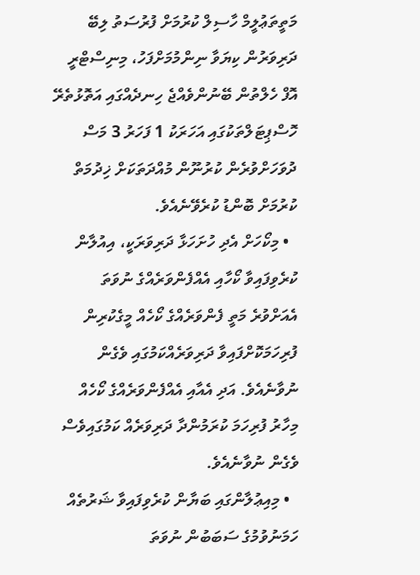މަތީތަޢުލީމް ހާސިލް ކުރުމަށް ފުރުސަތު ލިބޭ ދަރިވަރުން ކިޔަވާ ނިންމުމަށްފަހު، މިނިސްޓްރީ އޮފް ހެލްތުން ބޭނުންވެއްޖެ ހިނދެއްގައި އަތޮޅުތެރޭ ހޮސްޕިޓަލްތަކުގައި އަހަރަކު 1 ފަހަރު 3 މަސް ދުވަހަށްވުރެން ކުރުނޫން މުއްދަތަކަށް ޚިދުމަތް ކުރުމަށް ބޮންޑު ކުރެވޭނެއެވެ.
  • މިކޯހަށް އެދި ހުށަހަޅާ ދަރިވަރަކީ، އިއުލާން ކުރެވިފައިވާ ކޯހާއި އެއްފެންވަރެއްގެ ނުވަތަ އެއަށްވުރެ މަތީ ފެންވަރެއްގެ ކޯހެއް މީގެކުރިން ފުރިހަމަކޮށްފައިވާ ދަރިވަރެއްކަމުގައި ވެގެން ނުވާނެއެވެ. އަދި އެއާއި އެއްފެންވަރެއްގެ ކޯހެއް މިހާރު ފުރިހަމަ ކުރަމުންދާ ދަރިވަރެއް ކަމުގައިވެސް ވެގެން ނުވާނެއެވެ.
  • މިއިޢުލާންގައި ބަޔާން ކުރެވިފައިވާ ޝަރުތެއް ހަމަނުވުމުގެ ސަބަބުން ނުވަތަ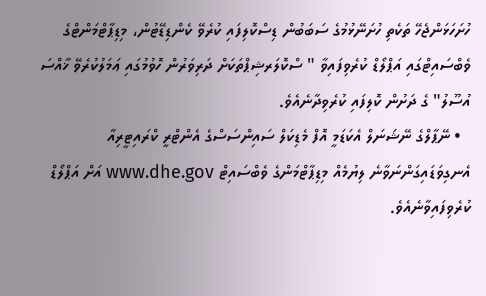ހުށަހަޅަންޖެހޭ ތަކެތި ހުށަނޭޅުމުގެ ސަބަބުން ޑިސްކޮލިފައި ކުރެވޭ ކެންޑިޑޭޓުން، މިޑިޕާޓްމަންޓްގެ ވެބްސައިޓްގައި އަޕްލޯޑް ކުރެވިފައިވާ " ސްކޮލަރޝިޕްތަކަށް ދަރިވަރުން ހޮވުމުގައި ޢަމަލުކުރެވޭ ޚާއްސަ އުސޫލު" ގެ ދަށުން ކޮލިފައި ކުރެވިދާނެއެވެ.
  • ނޭޕާލްގެ ނޭޝަނަލް އެކަޑަމީ އޮފް މެޑިކަލް ސައިންސަސްގެ އެންޓްރީ ކްރައިޓީރިއާ އެނގިވަޑައިގަންނަވާނެ ލިޔުމެއް މިޑިޕާޓްމަންގެ ވެބްސައިޓް www.dhe.gov އަށް އަޕްލޯޑް ކުރެވިފައިވާނެއެވެ.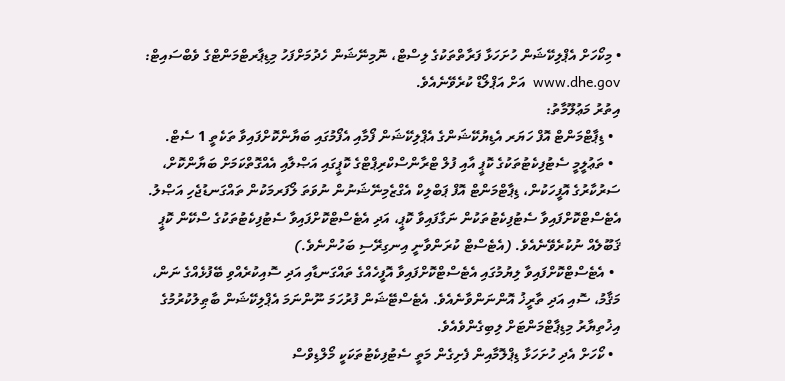• މިކޯހަށް އެޕްލިކޭޝަން ހުށަހަޅާ ފަރާތްތަކުގެ ލިސްޓް، ނޮމިނޭޝަން ހެދުމަށްފަހު މިޑިޕާރޓްމަންޓްގެ ވެބްސައިޓް: www.dhe.gov  އަށް އަޕްލޯޑް ކުރެވޭނެއެވެ.
އިތުރު މަޢުލޫމާތު:
  • ޑިޕާޓްމަންޓް އޮފް ހަޔަރ އެޑިޔުކޭޝަންގެ އެޕްލިކޭޝަން ފޯމާއި އެފޯމުގައި ބަޔާންކޮށްފައިވާ ތަކެތީ 1 ސެޓް.
  • ތަޢުލީމީ ސެޓުފިކެޓުތަކުގެ ކޮޕީ އާއި ފުލް ޓްރާންސްކްރިޕްޓްގެ ކޮޕީގައި އަޞްލާއި އެއްގޮތްކަމަށް ބަޔާންކޮށް، ސަރުކާރުގެ އޮފީހަކުން، ޑިޕާޓްމަންޓް އޮފް ޕަބްލިކް އެގްޒެމިނޭޝަނުން ނުވަތަ ލޯފަރމަކުން ތައްގަނޑުޖެހި އަޞްލު. އެޓެސްޓްކޮށްފައިވާ ސެޓުފިކެޓުތަކުން ނަގާފައިވާ ކޮޕީ، އަދި އެޓެސްޓްކޮށްފައިވާ ސެޓުފިކެޓުތަކުގެ ސްކޭން ކޮޕީ ޤަބޫލެއް ނުކުރެވޭނެއެވެ. (އެޓެސްޓް ކުރަންވާނީ އިނގިރޭސި ބަހުންނެވެ.)
  • އެޓެސްޓްކޮށްފައިވާ ލިޔުމުގައި އެޓެސްޓްކޮށްފައިވާ އޮފީހެއްގެ ތައްގަނޑާއި އަދި ސޮއިކުރެއްވި ބޭފުޅެއްގެ ނަން، މަޤާމު، ސޮއި އަދި ތާރީޚު އޮންނަންވާނެއެވެ. އެޓެސްޓޭޝަން ފުރުހަމަ ނޫންނަމަ އެޕްލިކޭޝަން ބާޠިލުކުރުމުގެ އިޚުތިޔާރު މިޑިޕާޓްމަންޓަށް ލިބިގެންވެއެވެ.
  • ކޯހަށް އެދި ހުށަހަޅާ ޑިޕްލޮމާއިން ފެށިގެން މަތީ ސެޓުފިކެޓުތަކަކީ މޯލްޑިވްސް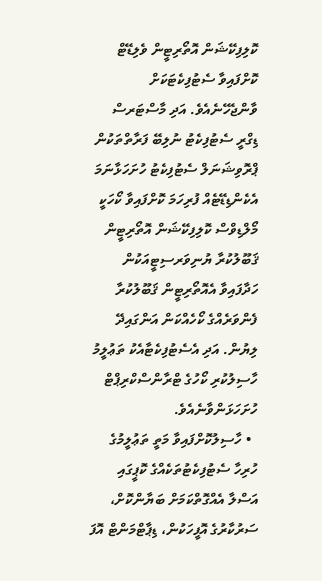ކޮލިފިކޭޝަން އޮތޯރިޓީން ވެލިޑޭޓް ކޮށްފައިވާ ސެޓުފިކެޓަކަށް ވާންޖެހޭނެއެވެ. އަދި މާސްޓަރސް ޑިގްރީ ސެޓުފިކެޓު ނުލިބޭ ފަރާތްތަކުން ޕްރޮވިޝަނަލް ސެޓުފިކެޓު ހުށަހަޅާނަމަ އެކެންޑިޑޭޓެއް ފުރިހަމަ ކޮށްފައިވާ ކޯހަކީ މޯލްޑިވްސް ކޮލިފިކޭޝަން އޮތޯރިޓީން ޤަބޫލުކުރާ ޔުނިވަރސިޓީއަކުން ހަދާފައިވާ އެއޮތޯރިޓީން ޤަބޫލުކުރާ ފެންވަރެއްގެ ކޯހެއްކަން އަންގައިދޭ ލިޔުން. އަދި އެސެޓުފިކެޓާއެކު ތަޢުލީމު ހާސިލުކުރި ކޯހުގެ ޓްރާންސްކްރިޕްޓް ހުށަހަޅަންވާނެއެވެ.
  • ހާސިލުކޮށްފައިވާ މަތީ ތަޢުލީމުގެ ހުރިހާ ސެޓުފިކެޓުތަކެއްގެ ކޮޕީގައި އަސްލާ އެއްގޮތްކަމަށް ބަޔާންކޮށް، ސަރުކާރުގެ އޮފީހަކުން، ޑިޕާޓްމަންޓް އޮފަ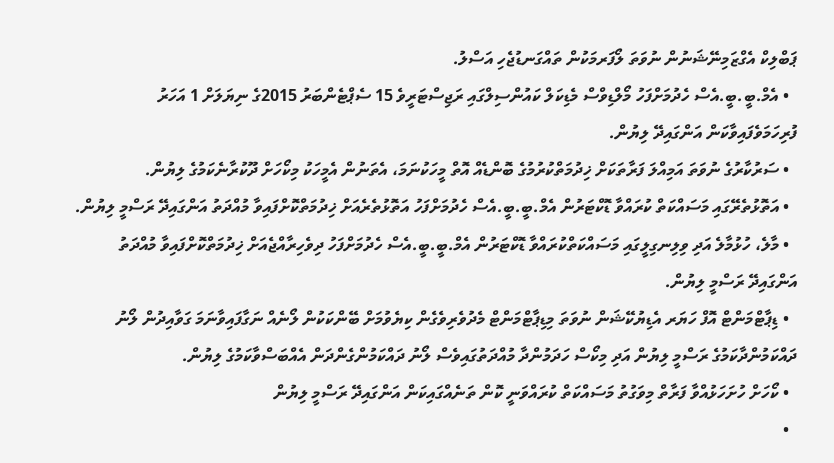ޕަބްލިކް އެގްޒަމިނޭޝަނުން ނުވަތަ ލޯފަރމަކުން ތައްގަނޑުޖެހި އަސްލު.
  • އެމް.ބީ.ބީ.އެސް ހެދުމަށްފަހު މޯލްޑިވްސް މެޑިކަލް ކައުންސިލްގައި ރަޖިސްޓަރީވެ 15 ސެޕްޓެންބަރު 2015ގެ ނިޔަލަށް 1 އަހަރު ފުރިހަމަވެފައިވާކަން އަންގައިދޭ ލިޔުން.
  • ސަރުކާރުގެ ނުވަތަ އަމިއްލަ ފަރާތަކަށް ޚިދުމަތްކުރުމުގެ ބޮންޑެއް އޮތް މީހަކުނަމަ، އެތަނުން އެމީހަކު މިކޯހަށް ދޫކުރާނެކަމުގެ ލިޔުން.
  • އަތޮޅުތެރޭގައި މަސައްކަތް ކުރައްވާ ޑޮކްޓަރުން އެމް.ބީ.ބީ.އެސް ހެދުމަށްފަހު އަތޮޅުތެރެއަށް ޚިދުމަތްކޮށްފައިވާ މުއްދަތު އަންގައިދޭ ރަސްމީ ލިޔުން.
  • މާލެ، ހުޅުމާލެ އަދި ވިލިނގިލީގައި މަސައްކަތްކުރައްވާ ޑޮކްޓަރުން އެމް.ބީ.ބީ.އެސް ހެދުމަށްފަހު ދިވެހިރާއްޖެއަށް ޚިދުމަތްކޮށްފައިވާ މުއްދަތު އަންގައިދޭ ރަސްމީ ލިޔުން.
  • ޑިޕާޓްމަންޓް އޮފް ހަޔަރ އެޑިޔުކޭޝަން ނުވަތަ މިޑިޕާޓްމަންޓް މެދުވެރިވެގެން ކިޔެވުމަށް ބޭންކަކުން ލޯނެއް ނަގާފައިވާނަމަ ގަވާއިދުން ލޯނު ދައްކަމުންދާކަމުގެ ރަސްމީ ލިޔުން އަދި މިކޯސް ހަދަމުންދާ މުއްދަތުގައިވެސް ލޯނު ދައްކަމުންގެންދަން އެއްބަސްވާކަމުގެ ލިޔުން.
  • ކޯހަށް ހުށަހަޅުއްވާ ފަރާތް މިވަގުތު މަސައްކަތް ކުރައްވަނީ ކޮން ތަނެއްގައިކަން އަންގައިދޭ ރަސްމީ ލިޔުން
  •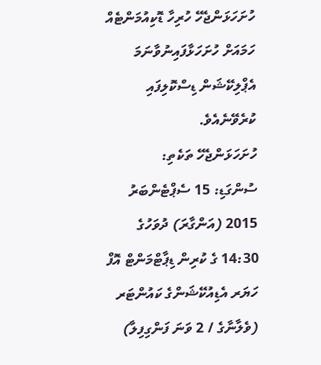ހުށަހަޅަންޖެހޭ ހުރިހާ ޑޮކިއުމަންޓެއް ހަމައަށް ހުށަހަޅާފައިނުވާނަމަ އެޕްލިކޭޝަން ޑިސްކޮލިފައި ކުރެވޭނެއެވެ.
ހުށަހަޅަންޖެހޭ ތަކެތި:
ސުންގަޑި: 15 ސެޕްޓެންބަރު 2015 (އަންގާރަ) ދުވަހުގެ 14:30 ގެ ކުރިން ޑިޕާޓްމަންޓް އޮފް ހަޔަރ އެޑިއުކޭޝަންގެ ކައުންޓަރ (ވެލާނާގެ / 2 ވަނަ ފަންގިފިލާ)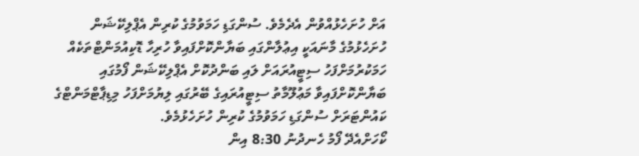އަށް ހުށަހެޅުއްވުން އެދެމެވެ. ސުންގަޑި ހަމަވުމުގެ ކުރިން އެޕްލިކޭޝަން ހުށަހެޅުމުގެ މާނައަކީ އިޢުލާންގައި ބަޔާންކޮށްފައިވާ ހުރިހާ ޑޮކިއުމަންޓްތަކެއް ހަމަކުރުމަށްފަހު ސިޓީއުރައަށް ލައި ބަންދުކޮށް އެޕްލިކޭޝަން ފޯމުގައި ބަޔާންކޮށްފައިވާ މަޢުލޫމާތު ސިޓީއުރައިގެ ބޭރުގައި ލިޔުމަށްފަހު މިޑިޕާޓްމަންޓްގެ ކައުންޓަރަށް ސުންގަޑި ހަމަވުމުގެ ކުރިން ހުށަހެޅުމެވެ.
ކޯހަށްއެދޭ ފޯމު ހެނދުނު 8:30 އިން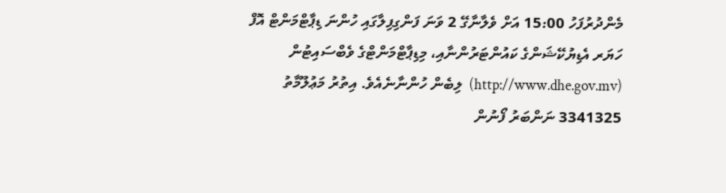މެންދުރުފަހު 15:00 އަށް ވެލާނާގޭ 2 ވަނަ ފަންގިފިލާގައި ހުންނަ ޑިޕާޓްމަންޓް އޮފް ހަޔަރ އެޑިޔުކޭޝަންގެ ކައުންޓަރުންނާއި، މިޑިޕާޓްމަންޓްގެ ވެބްސައިޓުން (http://www.dhe.gov.mv)  ލިބެން ހުންނާނެއެވެ. އިތުރު މަޢުލޫމާތު 3341325 ނަންބަރު ފޯނުން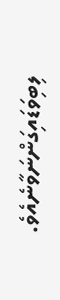ލިބިވަޑައިގަންނަވާނެއެވެ.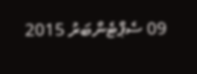09 ސެޕްޓެންބަރު 2015